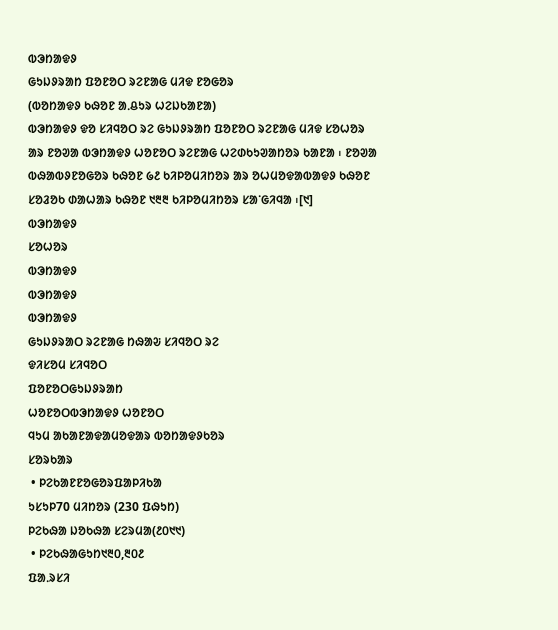ᱵᱳᱴᱟᱫᱽ
ᱜᱩᱡᱽᱨᱟᱴ ᱯᱚᱱᱚᱛ ᱨᱮᱱᱟᱜ ᱢᱤᱫ ᱱᱚᱜᱚᱨ
(ᱵᱚᱴᱟᱫᱽ ᱠᱷᱚᱱ ᱟᱹᱪᱩᱨ ᱦᱮᱡᱠᱟᱱᱟ)
ᱵᱳᱴᱟᱫᱽ ᱫᱚ ᱥᱤᱧᱚᱛ ᱨᱮ ᱜᱩᱡᱽᱨᱟᱴ ᱯᱚᱱᱚᱛ ᱨᱮᱱᱟᱜ ᱢᱤᱫ ᱥᱚᱦᱚᱨ ᱟᱨ ᱱᱚᱣᱟ ᱵᱳᱴᱟᱫᱽ ᱦᱚᱱᱚᱛ ᱨᱮᱱᱟᱜ ᱦᱮᱰᱠᱩᱣᱟᱴᱚᱨ ᱠᱟᱱᱟ ᱾ ᱱᱚᱣᱟ ᱵᱷᱟᱵᱽᱱᱚᱜᱚᱨ ᱠᱷᱚᱱ ᱙᱒ ᱠᱤᱞᱚᱢᱤᱴᱚᱨ ᱟᱨ ᱚᱦᱢᱚᱫᱟᱵᱟᱫᱽ ᱠᱷᱚᱱ ᱥᱚᱲᱚᱠ ᱰᱟᱦᱟᱨ ᱠᱷᱚᱱ ᱑᱓᱓ ᱠᱤᱞᱚᱢᱤᱴᱚᱨ ᱥᱟᱸᱜᱤᱧᱟ ᱾[᱑]
ᱵᱳᱴᱟᱫᱽ
ᱥᱚᱦᱚᱨ
ᱵᱳᱴᱟᱫᱽ
ᱵᱳᱴᱟᱫᱽ
ᱵᱳᱴᱟᱫᱽ
ᱜᱩᱡᱽᱨᱟᱛ ᱨᱮᱱᱟᱜ ᱴᱷᱟᱶ ᱥᱤᱧᱚᱛ ᱨᱮ
ᱫᱤᱥᱚᱢ ᱥᱤᱧᱚᱛ
ᱯᱚᱱᱚᱛᱜᱩᱡᱽᱨᱟᱴ
ᱦᱚᱱᱚᱛᱵᱳᱴᱟᱫᱽ ᱦᱚᱱᱚᱛ
ᱧᱩᱢ ᱟᱠᱟᱱᱟᱫᱟᱢᱚᱫᱟᱨ ᱵᱚᱴᱟᱫᱽᱠᱚᱨ
ᱥᱚᱨᱠᱟᱨ
 • ᱞᱮᱠᱟᱱᱱᱚᱜᱚᱨᱯᱟᱞᱤᱠᱟ
ᱩᱥᱩᱞ70 ᱢᱤᱴᱚᱨ (230 ᱯᱷᱩᱴ)
ᱞᱮᱠᱷᱟ ᱡᱚᱠᱷᱟ ᱥᱮᱨᱢᱟ(᱒᱐᱑᱑)
 • ᱞᱮᱠᱷᱟᱜᱩᱴ᱑᱓᱐,᱓᱐᱒
ᱯᱟᱹᱨᱥᱤ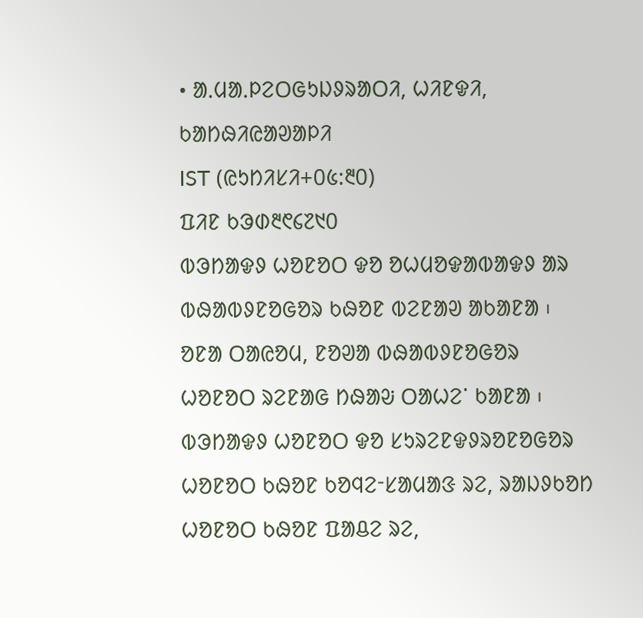• ᱟᱹᱢᱟᱹᱞᱮᱛᱜᱩᱡᱽᱨᱟᱛᱤ, ᱦᱤᱱᱫᱤ, ᱠᱟᱴᱷᱤᱭᱟᱣᱟᱞᱤ
IST (ᱭᱩᱴᱤᱥᱤ+᱐᱕:᱓᱐)
ᱯᱤᱱ ᱠᱳᱰ᱓᱖᱔᱗᱑᱐
ᱵᱳᱴᱟᱫᱽ ᱦᱚᱱᱚᱛ ᱫᱚ ᱚᱦᱢᱚᱫᱟᱵᱟᱫᱽ ᱟᱨ ᱵᱷᱟᱵᱽᱱᱚᱜᱚᱨ ᱠᱷᱚᱱ ᱵᱮᱱᱟᱣ ᱟᱠᱟᱱᱟ ᱾ ᱚᱱᱟ ᱛᱟᱭᱚᱢ, ᱱᱚᱣᱟ ᱵᱷᱟᱵᱽᱱᱚᱜᱚᱨ ᱦᱚᱱᱚᱛ ᱨᱮᱱᱟᱜ ᱴᱷᱟᱶ ᱛᱟᱦᱮᱸ ᱠᱟᱱᱟ ᱾ ᱵᱳᱴᱟᱫᱽ ᱦᱚᱱᱚᱛ ᱫᱚ ᱥᱩᱨᱮᱱᱫᱽᱨᱚᱱᱚᱜᱚᱨ ᱦᱚᱱᱚᱛ ᱠᱷᱚᱱ ᱠᱚᱧᱮᱼᱥᱟᱢᱟᱝ ᱨᱮ, ᱨᱟᱡᱽᱠᱚᱴ ᱦᱚᱱᱚᱛ ᱠᱷᱚᱱ ᱯᱟᱪᱮ ᱨᱮ,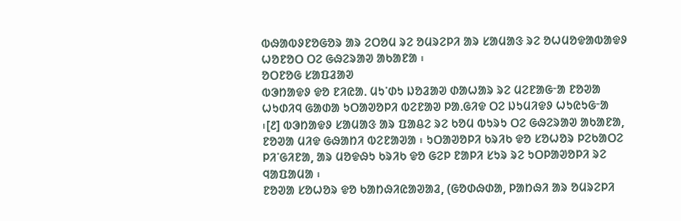ᱵᱷᱟᱵᱽᱱᱚᱜᱚᱨ ᱟᱨ ᱮᱛᱚᱢ ᱨᱮ ᱚᱢᱨᱮᱞᱤ ᱟᱨ ᱥᱟᱢᱟᱝ ᱨᱮ ᱚᱦᱢᱚᱫᱟᱵᱟᱫᱽ ᱦᱚᱱᱚᱛ ᱛᱮ ᱜᱷᱮᱨᱟᱣ ᱟᱠᱟᱱᱟ ᱾
ᱚᱛᱱᱚᱜ ᱥᱟᱯᱲᱟᱣ
ᱵᱳᱴᱟᱫᱽ ᱫᱚ ᱱᱤᱭᱟᱹ ᱢᱩᱸᱰᱩ ᱡᱚᱲᱟᱣ ᱰᱟᱦᱟᱨ ᱨᱮ ᱢᱮᱱᱟᱜᱼᱟ ᱱᱚᱣᱟ ᱦᱩᱰᱤᱧ ᱜᱟᱰᱟ ᱩᱛᱟᱣᱚᱞᱤ ᱵᱮᱱᱟᱣ ᱞᱟᱹᱜᱤᱫ ᱛᱮ ᱡᱩᱢᱤᱫᱽ ᱦᱩᱭᱩᱜᱼᱟ ᱾[᱒] ᱵᱳᱴᱟᱫᱽ ᱥᱟᱢᱟᱝ ᱟᱨ ᱯᱟᱪᱮ ᱨᱮ ᱠᱚᱢ ᱵᱩᱨᱩ ᱛᱮ ᱜᱷᱮᱨᱟᱣ ᱟᱠᱟᱱᱟ, ᱱᱚᱣᱟ ᱢᱤᱫ ᱜᱷᱟᱴᱤ ᱵᱮᱱᱟᱣᱟ ᱾ ᱩᱛᱟᱣᱚᱞᱤ ᱠᱨᱤᱠ ᱫᱚ ᱥᱚᱦᱚᱨ ᱞᱮᱠᱟᱛᱮ ᱞᱤᱸᱜᱤᱱᱟ, ᱟᱨ ᱢᱚᱫᱷᱩ ᱠᱨᱤᱠ ᱫᱚ ᱜᱮᱞ ᱱᱟᱞᱤ ᱥᱩᱨ ᱨᱮ ᱩᱛᱞᱟᱣᱚᱞᱤ ᱨᱮ ᱧᱟᱯᱟᱢᱟ ᱾
ᱱᱚᱣᱟ ᱥᱚᱦᱚᱨ ᱫᱚ ᱠᱟᱴᱷᱤᱭᱟᱣᱟᱲ, (ᱜᱚᱰᱷᱰᱟ, ᱞᱟᱴᱷᱤ ᱟᱨ ᱚᱢᱨᱮᱞᱤ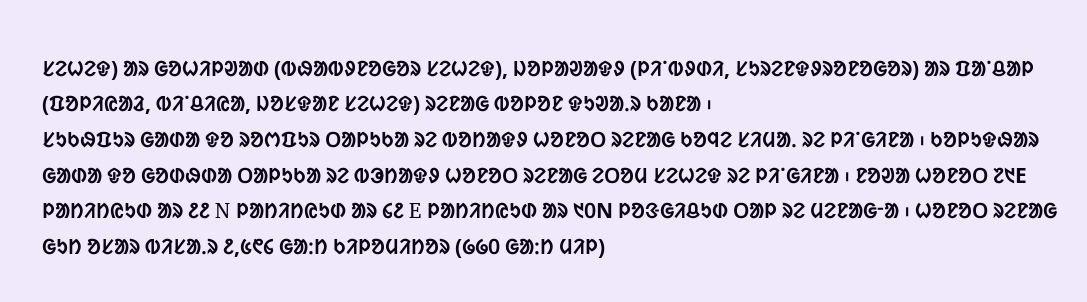ᱥᱮᱦᱮᱫ) ᱟᱨ ᱜᱚᱦᱤᱞᱣᱟᱰ (ᱵᱷᱟᱵᱽᱱᱚᱜᱚᱨ ᱥᱮᱦᱮᱫ), ᱡᱚᱞᱟᱣᱟᱫᱽ (ᱞᱤᱸᱵᱽᱰᱤ, ᱥᱩᱨᱮᱱᱫᱽᱨᱚᱱᱚᱜᱚᱨ) ᱟᱨ ᱯᱟᱸᱪᱟᱞ (ᱯᱚᱞᱤᱭᱟᱲ, ᱵᱤᱸᱪᱤᱭᱟ, ᱡᱚᱥᱫᱟᱱ ᱥᱮᱦᱮᱫ) ᱨᱮᱱᱟᱜ ᱵᱚᱞᱚᱱ ᱫᱩᱣᱟᱹᱨ ᱠᱟᱱᱟ ᱾
ᱥᱩᱠᱷᱯᱩᱨ ᱜᱟᱰᱟ ᱫᱚ ᱨᱚᱬᱯᱩᱨ ᱛᱟᱞᱩᱠᱟ ᱨᱮ ᱵᱚᱴᱟᱫᱽ ᱦᱚᱱᱚᱛ ᱨᱮᱱᱟᱜ ᱠᱚᱧᱮ ᱥᱤᱢᱟᱹ ᱨᱮ ᱞᱤᱸᱜᱤᱱᱟ ᱾ ᱠᱚᱞᱩᱫᱷᱟᱨ ᱜᱟᱰᱟ ᱫᱚ ᱜᱚᱰᱷᱰᱟ ᱛᱟᱞᱩᱠᱟ ᱨᱮ ᱵᱳᱴᱟᱫᱽ ᱦᱚᱱᱚᱛ ᱨᱮᱱᱟᱜ ᱮᱛᱚᱢ ᱥᱮᱦᱮᱫ ᱨᱮ ᱞᱤᱸᱜᱤᱱᱟ ᱾ ᱱᱚᱣᱟ ᱦᱚᱱᱚᱛ ᱗᱑E ᱞᱟᱴᱤᱴᱭᱩᱰ ᱟᱨ ᱒᱒ N ᱞᱟᱴᱤᱴᱭᱩᱰ ᱟᱨ ᱔᱒ E ᱞᱟᱴᱤᱴᱭᱩᱰ ᱟᱨ ᱑᱐N ᱞᱚᱝᱜᱤᱪᱩᱰ ᱛᱟᱞ ᱨᱮ ᱢᱮᱱᱟᱜᱼᱟ ᱾ ᱦᱚᱱᱚᱛ ᱨᱮᱱᱟᱜ ᱜᱩᱴ ᱚᱥᱟᱨ ᱵᱤᱥᱟᱹᱨ ᱒,᱕᱖᱔ ᱜᱟᱺᱴ ᱠᱤᱞᱚᱢᱤᱴᱚᱨ (᱙᱙᱐ ᱜᱟᱺᱴ ᱢᱤᱞ)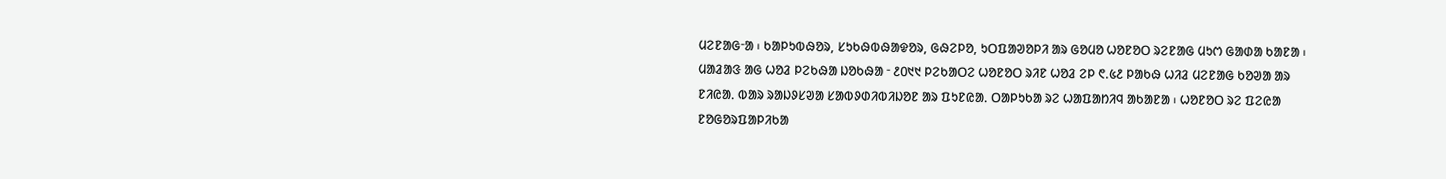ᱢᱮᱱᱟᱜᱼᱟ ᱾ ᱠᱟᱞᱩᱵᱷᱚᱨ, ᱥᱩᱠᱷᱵᱷᱟᱫᱚᱨ, ᱜᱷᱮᱞᱚ, ᱩᱛᱯᱟᱣᱚᱞᱤ ᱟᱨ ᱜᱚᱢᱚ ᱦᱚᱱᱚᱛ ᱨᱮᱱᱟᱜ ᱢᱩᱬ ᱜᱟᱰᱟ ᱠᱟᱱᱟ ᱾ ᱢᱟᱲᱟᱝ ᱟᱜ ᱦᱚᱲ ᱞᱮᱠᱷᱟ ᱡᱚᱠᱷᱟ ᱼ ᱒᱐᱑᱑ ᱞᱮᱠᱟᱛᱮ ᱦᱚᱱᱚᱛ ᱨᱤᱱ ᱦᱚᱲ ᱮᱞ ᱖.᱕᱒ ᱞᱟᱠᱷ ᱦᱤᱲ ᱢᱮᱱᱟᱜ ᱠᱚᱣᱟ ᱟᱨ ᱱᱤᱭᱟᱹ ᱵᱟᱨ ᱨᱟᱡᱽᱥᱣᱟ ᱥᱟᱵᱽᱰᱤᱵᱤᱡᱚᱱ ᱟᱨ ᱯᱩᱱᱭᱟᱹ ᱛᱟᱞᱩᱠᱟ ᱨᱮ ᱦᱟᱯᱟᱴᱤᱧ ᱟᱠᱟᱱᱟ ᱾ ᱦᱚᱱᱚᱛ ᱨᱮ ᱯᱮᱭᱟ ᱱᱚᱜᱚᱨᱯᱟᱞᱤᱠᱟ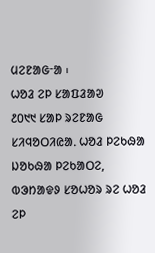ᱢᱮᱱᱟᱜᱼᱟ ᱾
ᱦᱚᱲ ᱮᱞ ᱥᱟᱯᱲᱟᱣ
᱒᱐᱑᱑ ᱥᱟᱞ ᱨᱮᱱᱟᱜ ᱥᱤᱧᱚᱛᱤᱭᱟᱹ ᱦᱚᱲ ᱞᱮᱠᱷᱟ ᱡᱚᱠᱷᱟ ᱞᱮᱠᱟᱛᱮ, ᱵᱳᱴᱟᱫᱽ ᱥᱚᱦᱚᱨ ᱨᱮ ᱦᱚᱲ ᱮᱞ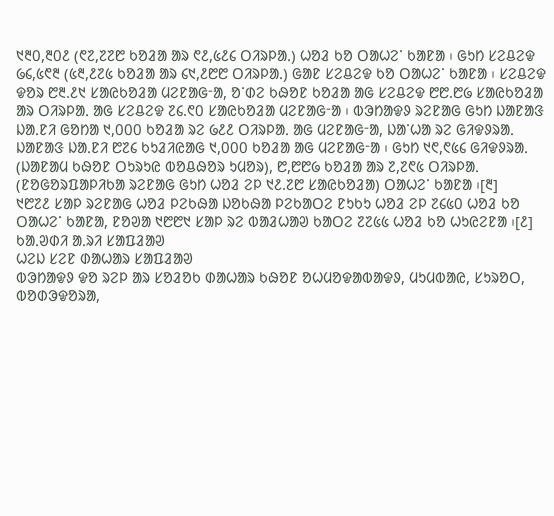᱑᱓᱐,᱓᱐᱒ (᱖᱗,᱗᱗᱘ ᱠᱚᱲᱟ ᱟᱨ ᱖᱒,᱕᱒᱔ ᱛᱤᱨᱞᱟᱹ) ᱦᱚᱲ ᱠᱚ ᱛᱟᱦᱮᱸ ᱠᱟᱱᱟ ᱾ ᱜᱩᱴ ᱥᱮᱪᱮᱫ ᱙᱔,᱕᱖᱓ (᱕᱓,᱒᱗᱕ ᱠᱚᱲᱟ ᱟᱨ ᱔᱑,᱒᱘᱘ ᱛᱤᱨᱞᱟᱹ) ᱜᱟᱱ ᱥᱮᱪᱮᱫ ᱠᱚ ᱛᱟᱦᱮᱸ ᱠᱟᱱᱟ ᱾ ᱥᱮᱪᱮᱫ ᱫᱚᱨ ᱘᱓.᱒᱑ ᱥᱟᱭᱠᱚᱲᱟ ᱢᱮᱱᱟᱜᱼᱟ, ᱚᱸᱰᱮ ᱠᱷᱚᱱ ᱠᱚᱲᱟ ᱟᱜ ᱥᱮᱪᱮᱫ ᱘᱘.᱘᱙ ᱥᱟᱭᱠᱚᱲᱟ ᱟᱨ ᱛᱤᱨᱞᱟᱹ ᱟᱜ ᱥᱮᱪᱮᱫ ᱗᱔.᱖᱐ ᱥᱟᱭᱠᱚᱲᱟ ᱢᱮᱱᱟᱜᱼᱟ ᱾ ᱵᱳᱴᱟᱫᱽ ᱨᱮᱱᱟᱜ ᱜᱩᱴ ᱡᱟᱱᱟᱝ ᱡᱟᱹᱱᱤ ᱜᱚᱴᱟ ᱑,᱐᱐᱐ ᱠᱚᱲᱟ ᱨᱮ ᱙᱒᱒ ᱛᱤᱨᱞᱟᱹ ᱟᱜ ᱢᱮᱱᱟᱜᱼᱟ, ᱡᱟᱸᱦᱟ ᱨᱮ ᱜᱤᱫᱽᱨᱟᱹ ᱡᱟᱱᱟᱝ ᱡᱟᱹᱱᱤ ᱘᱗᱔ ᱠᱩᱲᱤᱭᱟᱜ ᱑,᱐᱐᱐ ᱠᱚᱲᱟ ᱟᱜ ᱢᱮᱱᱟᱜᱼᱟ ᱾ ᱜᱩᱴ ᱑᱖,᱖᱕᱔ ᱜᱤᱫᱽᱨᱟᱹ (ᱡᱟᱱᱟᱢ ᱠᱷᱚᱱ ᱛᱩᱨᱩᱭ ᱵᱚᱪᱷᱚᱨ ᱩᱢᱚᱨ), ᱘,᱘᱘᱙ ᱠᱚᱲᱟ ᱟᱨ ᱗,᱗᱖᱕ ᱛᱤᱨᱞᱟᱹ (ᱱᱚᱜᱚᱨᱯᱟᱞᱤᱠᱟ ᱨᱮᱱᱟᱜ ᱜᱩᱴ ᱦᱚᱲ ᱮᱞ ᱑᱒.᱗᱘ ᱥᱟᱭᱠᱚᱲᱟ) ᱛᱟᱦᱮᱸ ᱠᱟᱱᱟ ᱾[᱓]
᱑᱘᱗᱒ ᱥᱟᱞ ᱨᱮᱱᱟᱜ ᱦᱚᱲ ᱞᱮᱠᱷᱟ ᱡᱚᱠᱷᱟ ᱞᱮᱠᱟᱛᱮ ᱱᱩᱠᱩ ᱦᱚᱲ ᱮᱞ ᱗᱔᱕᱐ ᱦᱚᱲ ᱠᱚ ᱛᱟᱦᱮᱸ ᱠᱟᱱᱟ, ᱱᱚᱣᱟ ᱑᱘᱘᱑ ᱥᱟᱞ ᱨᱮ ᱵᱟᱲᱦᱟᱣ ᱠᱟᱛᱮ ᱗᱗᱕᱕ ᱦᱚᱲ ᱠᱚ ᱦᱩᱭᱮᱱᱟ ᱾[᱒]
ᱠᱟᱹᱣᱰᱤ ᱟᱹᱨᱤ ᱥᱟᱯᱲᱟᱣ
ᱦᱮᱡ ᱥᱮᱱ ᱰᱟᱦᱟᱨ ᱥᱟᱯᱲᱟᱣ
ᱵᱳᱴᱟᱫᱽ ᱫᱚ ᱨᱮᱞ ᱟᱨ ᱥᱚᱲᱚᱠ ᱰᱟᱦᱟᱨ ᱠᱷᱚᱱ ᱚᱦᱢᱚᱫᱟᱵᱟᱫᱽ, ᱢᱩᱢᱵᱟᱭ, ᱥᱩᱨᱚᱛ, ᱵᱚᱰᱳᱫᱚᱨᱟ,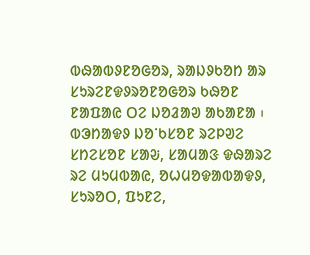ᱵᱷᱟᱵᱽᱱᱚᱜᱚᱨ, ᱨᱟᱡᱽᱠᱚᱴ ᱟᱨ ᱥᱩᱨᱮᱱᱫᱽᱨᱚᱱᱚᱜᱚᱨ ᱠᱷᱚᱱ ᱱᱟᱯᱟᱭ ᱛᱮ ᱡᱚᱲᱟᱣ ᱟᱠᱟᱱᱟ ᱾ ᱵᱳᱴᱟᱫᱽ ᱡᱚᱸᱠᱥᱚᱱ ᱨᱮᱞᱣᱮ ᱥᱴᱮᱥᱚᱱ ᱥᱟᱶ, ᱥᱟᱢᱟᱝ ᱫᱷᱟᱨᱮ ᱨᱮ ᱢᱩᱢᱵᱟᱭ, ᱚᱦᱢᱚᱫᱟᱵᱟᱫᱽ, ᱥᱩᱨᱚᱛ, ᱯᱩᱱᱮ,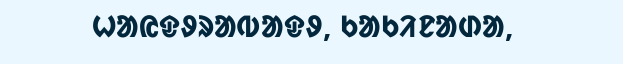ᱦᱟᱭᱫᱽᱨᱟᱵᱟᱫᱽ, ᱠᱟᱠᱤᱱᱟᱰᱟ,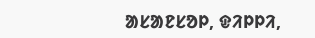ᱟᱥᱟᱱᱥᱚᱞ, ᱫᱤᱞᱞᱤ,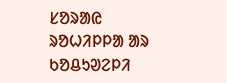ᱥᱚᱨᱟᱭ ᱨᱚᱦᱤᱞᱞᱟ ᱟᱨ ᱠᱚᱪᱩᱣᱮᱞᱤ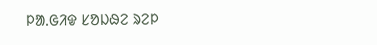ᱞᱟᱹᱜᱤᱫ ᱥᱚᱡᱷᱮ ᱨᱮᱞ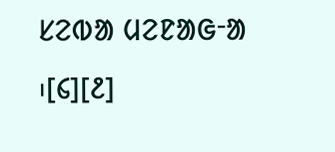ᱥᱮᱵᱟ ᱢᱮᱱᱟᱜᱼᱟ ᱾[᱔][᱒]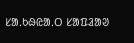ᱥᱟᱹᱠᱷᱭᱟᱹᱛ ᱥᱟᱯᱲᱟᱣ